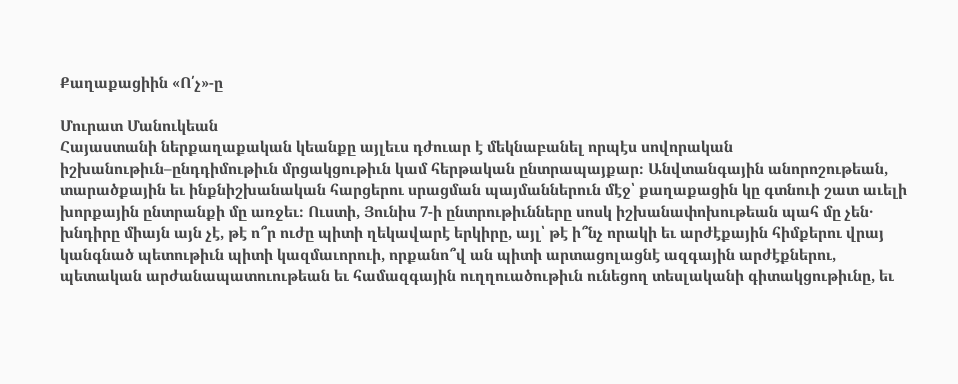Քաղաքացիին «Ո՛չ»-ը

Մուրատ Մանուկեան
Հայաստանի ներքաղաքական կեանքը այլեւս դժուար է մեկնաբանել որպէս սովորական իշխանութիւն–ընդդիմութիւն մրցակցութիւն կամ հերթական ընտրապայքար։ Անվտանգային անորոշութեան, տարածքային եւ ինքնիշխանական հարցերու սրացման պայմաններուն մէջ՝ քաղաքացին կը գտնուի շատ աւելի խորքային ընտրանքի մը առջեւ։ Ուստի, Յունիս 7-ի ընտրութիւնները սոսկ իշխանափոխութեան պահ մը չեն․ խնդիրը միայն այն չէ, թէ ո՞ր ուժը պիտի ղեկավարէ երկիրը, այլ՝ թէ ի՞նչ որակի եւ արժէքային հիմքերու վրայ կանգնած պետութիւն պիտի կազմաւորուի, որքանո՞վ ան պիտի արտացոլացնէ ազգային արժէքներու, պետական արժանապատուութեան եւ համազգային ուղղուածութիւն ունեցող տեսլականի գիտակցութիւնը, եւ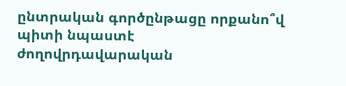ընտրական գործընթացը որքանո՞վ պիտի նպաստէ ժողովրդավարական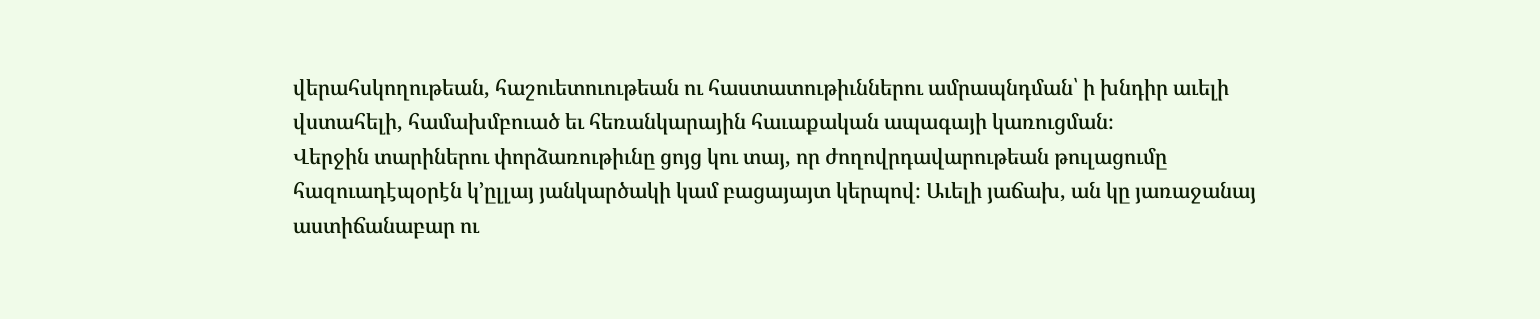վերահսկողութեան, հաշուետուութեան ու հաստատութիւններու ամրապնդման՝ ի խնդիր աւելի վստահելի, համախմբուած եւ հեռանկարային հաւաքական ապագայի կառուցման։
Վերջին տարիներու փորձառութիւնը ցոյց կու տայ, որ ժողովրդավարութեան թուլացումը հազուադէպօրէն կ՚ըլլայ յանկարծակի կամ բացայայտ կերպով։ Աւելի յաճախ, ան կը յառաջանայ աստիճանաբար ու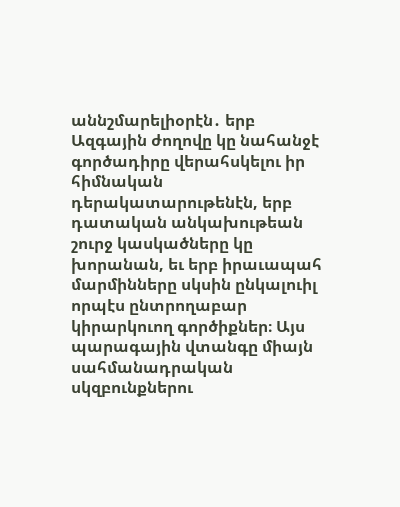աննշմարելիօրէն․ երբ Ազգային ժողովը կը նահանջէ գործադիրը վերահսկելու իր հիմնական դերակատարութենէն, երբ դատական անկախութեան շուրջ կասկածները կը խորանան, եւ երբ իրաւապահ մարմինները սկսին ընկալուիլ որպէս ընտրողաբար կիրարկուող գործիքներ։ Այս պարագային վտանգը միայն սահմանադրական սկզբունքներու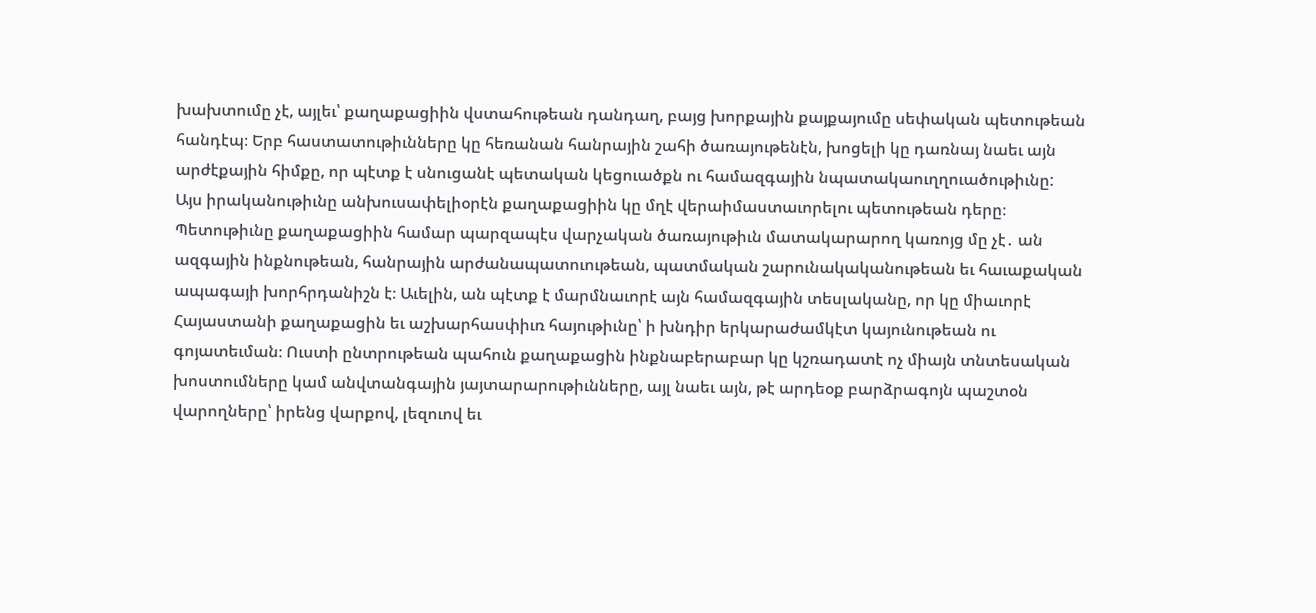խախտումը չէ, այլեւ՝ քաղաքացիին վստահութեան դանդաղ, բայց խորքային քայքայումը սեփական պետութեան հանդէպ։ Երբ հաստատութիւնները կը հեռանան հանրային շահի ծառայութենէն, խոցելի կը դառնայ նաեւ այն արժէքային հիմքը, որ պէտք է սնուցանէ պետական կեցուածքն ու համազգային նպատակաուղղուածութիւնը:
Այս իրականութիւնը անխուսափելիօրէն քաղաքացիին կը մղէ վերաիմաստաւորելու պետութեան դերը։ Պետութիւնը քաղաքացիին համար պարզապէս վարչական ծառայութիւն մատակարարող կառոյց մը չէ․ ան ազգային ինքնութեան, հանրային արժանապատուութեան, պատմական շարունակականութեան եւ հաւաքական ապագայի խորհրդանիշն է։ Աւելին, ան պէտք է մարմնաւորէ այն համազգային տեսլականը, որ կը միաւորէ Հայաստանի քաղաքացին եւ աշխարհասփիւռ հայութիւնը՝ ի խնդիր երկարաժամկէտ կայունութեան ու գոյատեւման։ Ուստի ընտրութեան պահուն քաղաքացին ինքնաբերաբար կը կշռադատէ ոչ միայն տնտեսական խոստումները կամ անվտանգային յայտարարութիւնները, այլ նաեւ այն, թէ արդեօք բարձրագոյն պաշտօն վարողները՝ իրենց վարքով, լեզուով եւ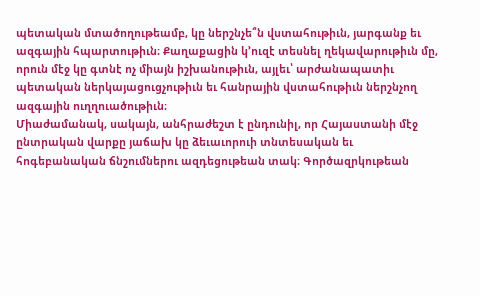պետական մտածողութեամբ, կը ներշնչե՞ն վստահութիւն, յարգանք եւ ազգային հպարտութիւն։ Քաղաքացին կ՚ուզէ տեսնել ղեկավարութիւն մը, որուն մէջ կը գտնէ ոչ միայն իշխանութիւն, այլեւ՝ արժանապատիւ պետական ներկայացուցչութիւն եւ հանրային վստահութիւն ներշնչող ազգային ուղղուածութիւն։
Միաժամանակ, սակայն, անհրաժեշտ է ընդունիլ, որ Հայաստանի մէջ ընտրական վարքը յաճախ կը ձեւաւորուի տնտեսական եւ հոգեբանական ճնշումներու ազդեցութեան տակ։ Գործազրկութեան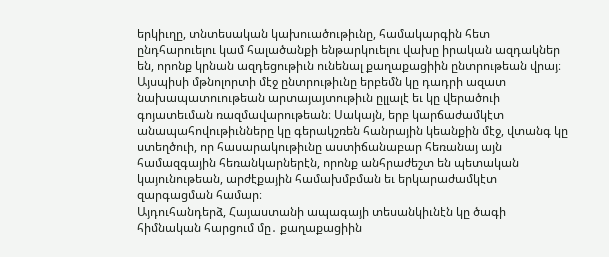երկիւղը, տնտեսական կախուածութիւնը, համակարգին հետ ընդհարուելու կամ հալածանքի ենթարկուելու վախը իրական ազդակներ են, որոնք կրնան ազդեցութիւն ունենալ քաղաքացիին ընտրութեան վրայ։ Այսպիսի մթնոլորտի մէջ ընտրութիւնը երբեմն կը դադրի ազատ նախապատուութեան արտայայտութիւն ըլլալէ եւ կը վերածուի գոյատեւման ռազմավարութեան։ Սակայն, երբ կարճաժամկէտ անապահովութիւնները կը գերակշռեն հանրային կեանքին մէջ, վտանգ կը ստեղծուի, որ հասարակութիւնը աստիճանաբար հեռանայ այն համազգային հեռանկարներէն, որոնք անհրաժեշտ են պետական կայունութեան, արժէքային համախմբման եւ երկարաժամկէտ զարգացման համար։
Այդուհանդերձ, Հայաստանի ապագայի տեսանկիւնէն կը ծագի հիմնական հարցում մը․ քաղաքացիին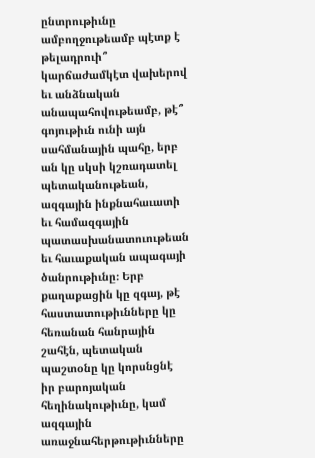ընտրութիւնը ամբողջութեամբ պէտք է թելադրուի՞ կարճաժամկէտ վախերով եւ անձնական անապահովութեամբ, թէ՞ գոյութիւն ունի այն սահմանային պահը, երբ ան կը սկսի կշռադատել պետականութեան, ազգային ինքնահաւատի եւ համազգային պատասխանատուութեան եւ հաւաքական ապագայի ծանրութիւնը։ Երբ քաղաքացին կը զգայ, թէ հաստատութիւնները կը հեռանան հանրային շահէն, պետական պաշտօնը կը կորսնցնէ իր բարոյական հեղինակութիւնը, կամ ազգային առաջնահերթութիւնները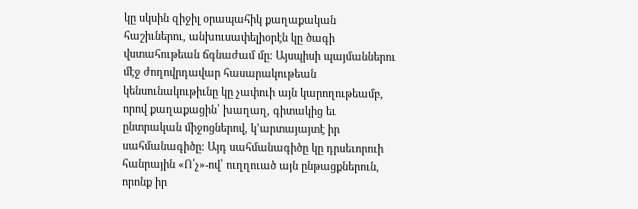կը սկսին զիջիլ օրապահիկ քաղաքական հաշիւներու, անխուսափելիօրէն կը ծագի վստահութեան ճգնաժամ մը։ Այսպիսի պայմաններու մէջ ժողովրդավար հասարակութեան կենսունակութիւնը կը չափուի այն կարողութեամբ, որով քաղաքացին՝ խաղաղ, գիտակից եւ ընտրական միջոցներով, կ՚արտայայտէ իր սահմանագիծը։ Այդ սահմանագիծը կը դրսեւորուի հանրային «Ո՛չ»-ով՝ ուղղուած այն ընթացքներուն, որոնք իր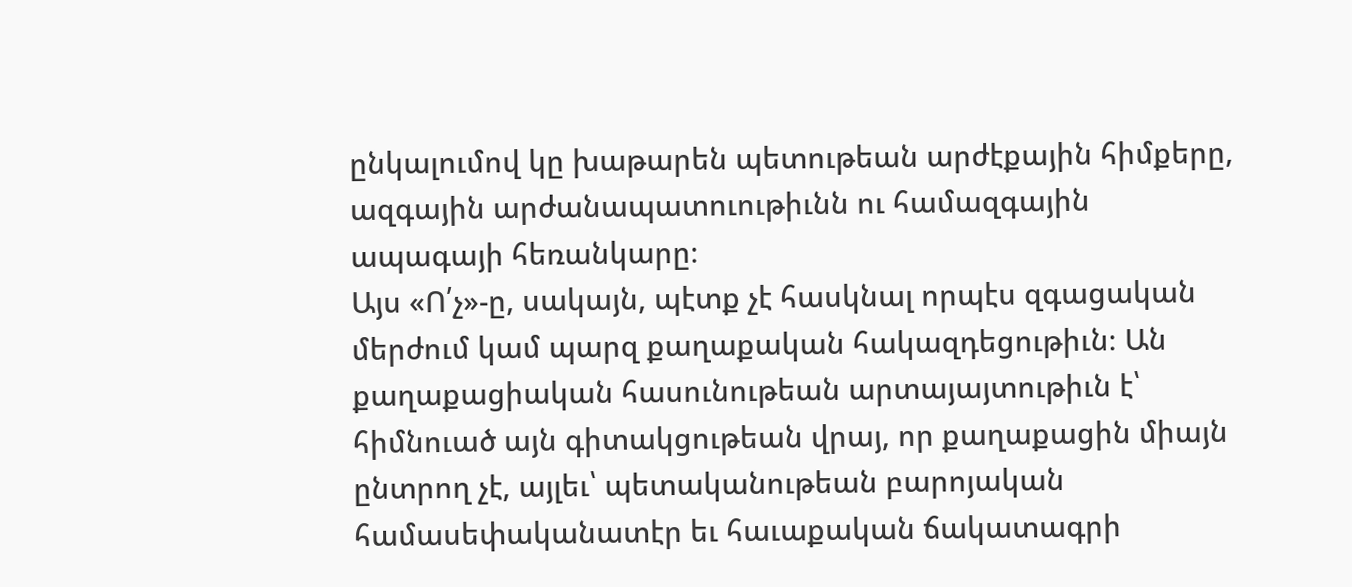ընկալումով կը խաթարեն պետութեան արժէքային հիմքերը, ազգային արժանապատուութիւնն ու համազգային ապագայի հեռանկարը։
Այս «Ո՛չ»-ը, սակայն, պէտք չէ հասկնալ որպէս զգացական մերժում կամ պարզ քաղաքական հակազդեցութիւն։ Ան քաղաքացիական հասունութեան արտայայտութիւն է՝ հիմնուած այն գիտակցութեան վրայ, որ քաղաքացին միայն ընտրող չէ, այլեւ՝ պետականութեան բարոյական համասեփականատէր եւ հաւաքական ճակատագրի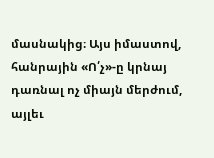մասնակից։ Այս իմաստով, հանրային «Ո՛չ»-ը կրնայ դառնալ ոչ միայն մերժում, այլեւ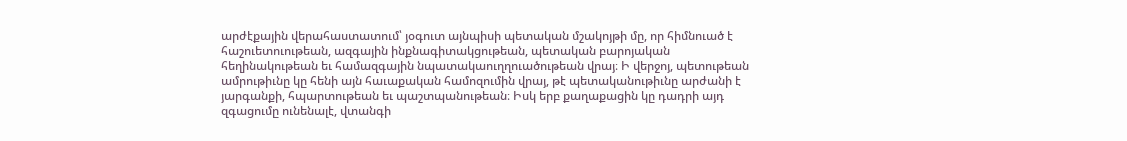արժէքային վերահաստատում՝ յօգուտ այնպիսի պետական մշակոյթի մը, որ հիմնուած է հաշուետուութեան, ազգային ինքնագիտակցութեան, պետական բարոյական հեղինակութեան եւ համազգային նպատակաուղղուածութեան վրայ։ Ի վերջոյ, պետութեան ամրութիւնը կը հենի այն հաւաքական համոզումին վրայ, թէ պետականութիւնը արժանի է յարգանքի, հպարտութեան եւ պաշտպանութեան։ Իսկ երբ քաղաքացին կը դադրի այդ զգացումը ունենալէ, վտանգի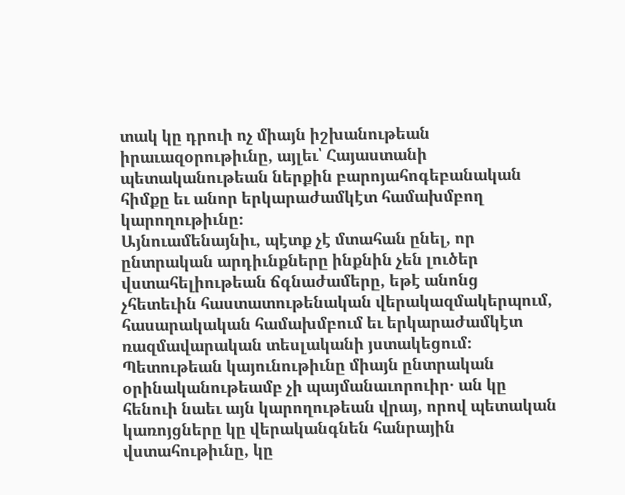տակ կը դրուի ոչ միայն իշխանութեան իրաւազօրութիւնը, այլեւ՝ Հայաստանի պետականութեան ներքին բարոյահոգեբանական հիմքը եւ անոր երկարաժամկէտ համախմբող կարողութիւնը։
Այնուամենայնիւ, պէտք չէ մտահան ընել, որ ընտրական արդիւնքները ինքնին չեն լուծեր վստահելիութեան ճգնաժամերը, եթէ անոնց չհետեւին հաստատութենական վերակազմակերպում, հասարակական համախմբում եւ երկարաժամկէտ ռազմավարական տեսլականի յստակեցում։ Պետութեան կայունութիւնը միայն ընտրական օրինականութեամբ չի պայմանաւորուիր․ ան կը հենուի նաեւ այն կարողութեան վրայ, որով պետական կառոյցները կը վերականգնեն հանրային վստահութիւնը, կը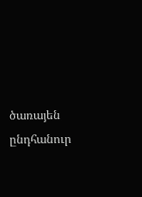ծառայեն ընդհանուր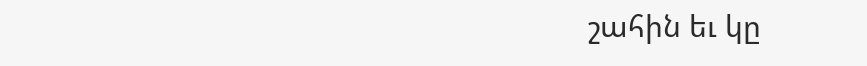շահին եւ կը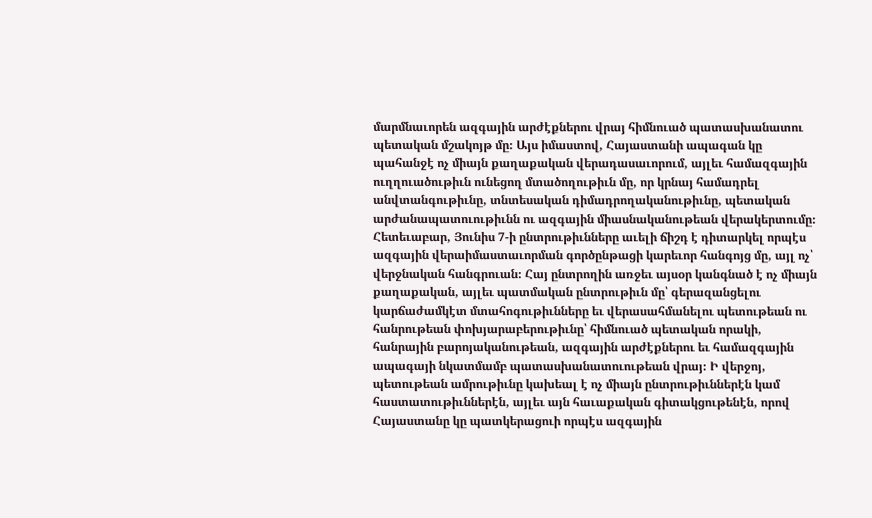մարմնաւորեն ազգային արժէքներու վրայ հիմնուած պատասխանատու պետական մշակոյթ մը։ Այս իմաստով, Հայաստանի ապագան կը պահանջէ ոչ միայն քաղաքական վերադասաւորում, այլեւ համազգային ուղղուածութիւն ունեցող մտածողութիւն մը, որ կրնայ համադրել անվտանգութիւնը, տնտեսական դիմադրողականութիւնը, պետական արժանապատուութիւնն ու ազգային միասնականութեան վերակերտումը։
Հետեւաբար, Յունիս 7-ի ընտրութիւնները աւելի ճիշդ է դիտարկել որպէս ազգային վերաիմաստաւորման գործընթացի կարեւոր հանգոյց մը, այլ ոչ՝ վերջնական հանգրուան։ Հայ ընտրողին առջեւ այսօր կանգնած է ոչ միայն քաղաքական, այլեւ պատմական ընտրութիւն մը՝ գերազանցելու կարճաժամկէտ մտահոգութիւնները եւ վերասահմանելու պետութեան ու հանրութեան փոխյարաբերութիւնը՝ հիմնուած պետական որակի, հանրային բարոյականութեան, ազգային արժէքներու եւ համազգային ապագայի նկատմամբ պատասխանատուութեան վրայ։ Ի վերջոյ, պետութեան ամրութիւնը կախեալ է ոչ միայն ընտրութիւններէն կամ հաստատութիւններէն, այլեւ այն հաւաքական գիտակցութենէն, որով Հայաստանը կը պատկերացուի որպէս ազգային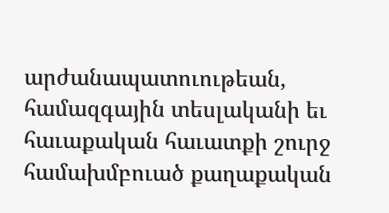արժանապատուութեան, համազգային տեսլականի եւ հաւաքական հաւատքի շուրջ համախմբուած քաղաքական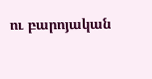ու բարոյական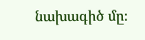նախագիծ մը։